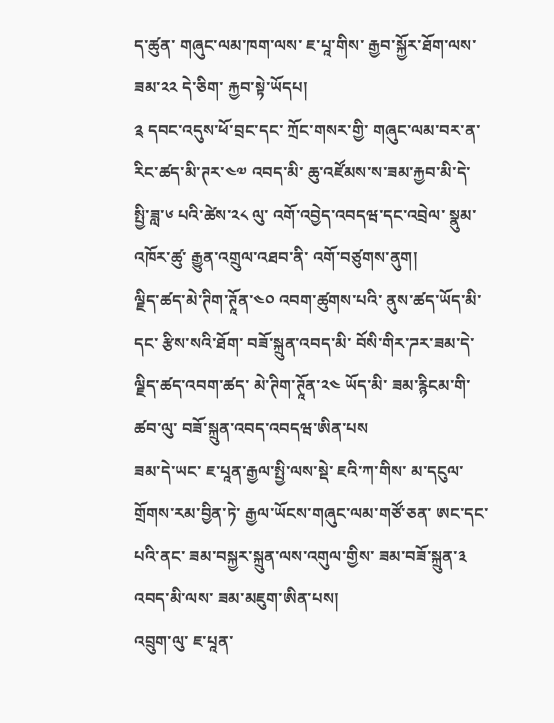ད་ཚུན་ གཞུང་ལམ་ཁག་ལས་ ཇ་པཱ་གིས་ རྒྱབ་སྐྱོར་ཐོག་ལས་ ཟམ་༢༢ དེ་ཅིག་ རྐྱབ་སྟེ་ཡོདཔ།
༉ དབང་འདུས་ཕོ་བྲང་དང་ ཀྲོང་གསར་གྱི་ གཞུང་ལམ་བར་ན་ རིང་ཚད་མི་ཊར་༤༧ འབད་མི་ ཆུ་འཛོམས་ས་ཟམ་རྐྱབ་མི་དེ་ སྤྱི་ཟླ་༦ པའི་ཚེས་༢༨ ལུ་ འགོ་འབྱེད་འབདཝ་དང་འབྲེལ་ སྣུམ་འཁོར་ཚུ་ རྒྱུན་འགྲུལ་འཐབ་ནི་ འགོ་བཙུགས་ནུག།
ལྗིད་ཚད་མེ་ཊིག་ཊཱོན་༤༠ འབག་ཚུགས་པའི་ ནུས་ཚད་ཡོད་མི་དང་ རྩིས་སའི་ཐོག་ བཟོ་སྐྲུན་འབད་མི་ བོསི་གིར་ཌར་ཟམ་དེ་ ལྗིད་ཚད་འབག་ཚད་ མེ་ཊིག་ཊཱོན་༢༤ ཡོད་མི་ ཟམ་རྙིངམ་གི་ཚབ་ལུ་ བཟོ་སྐྲུན་འབད་འབདཝ་ཨིན་པས
ཟམ་དེ་ཡང་ ཇ་པཱན་རྒྱལ་སྤྱི་ལས་སྡེ་ ཇའི་ཀ་གིས་ མ་དངུལ་གྲོགས་རམ་བྱིན་ཏེ་ རྒྱལ་ཡོངས་གཞུང་ལམ་གཙོ་ཅན་ ཨང་དང་པའི་ནང་ ཟམ་བསྐྱར་སྐྲུན་ལས་འགུལ་གྱིས་ ཟམ་བཟོ་སྐྲུན་༣ འབད་མི་ལས་ ཟམ་མཇུག་ཨིན་པས།
འབྲུག་ལུ་ ཇ་པཱན་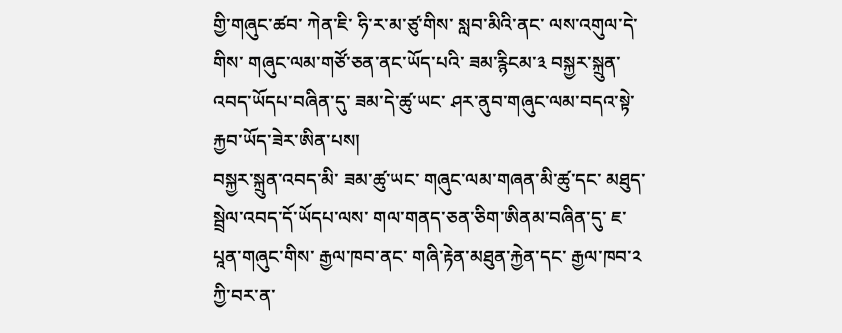གྱི་གཞུང་ཚབ་ ཀེན་ཇི་ ཧི་ར་མ་ཙུ་གིས་ སླབ་མིའི་ནང་ ལས་འགུལ་དེ་གིས་ གཞུང་ལམ་གཙོ་ཅན་ནང་ཡོད་པའི་ ཟམ་རྙིངམ་༣ བསྐྱར་སྐྲུན་འབད་ཡོདཔ་བཞིན་དུ་ ཟམ་དེ་ཚུ་ཡང་ ཤར་ནུབ་གཞུང་ལམ་བདའ་སྟེ་ རྐྱབ་ཡོད་ཟེར་ཨིན་པས།
བསྐྱར་སྐྲུན་འབད་མི་ ཟམ་ཚུ་ཡང་ གཞུང་ལམ་གཞན་མི་ཚུ་དང་ མཐུད་སྦྲེལ་འབད་དོ་ཡོདཔ་ལས་ གལ་གནད་ཅན་ཅིག་ཨིནམ་བཞིན་དུ་ ཇ་པཱན་གཞུང་གིས་ རྒྱལ་ཁབ་ནང་ གཞི་རྟེན་མཐུན་རྐྱེན་དང་ རྒྱལ་ཁབ་༢ ཀྱི་བར་ན་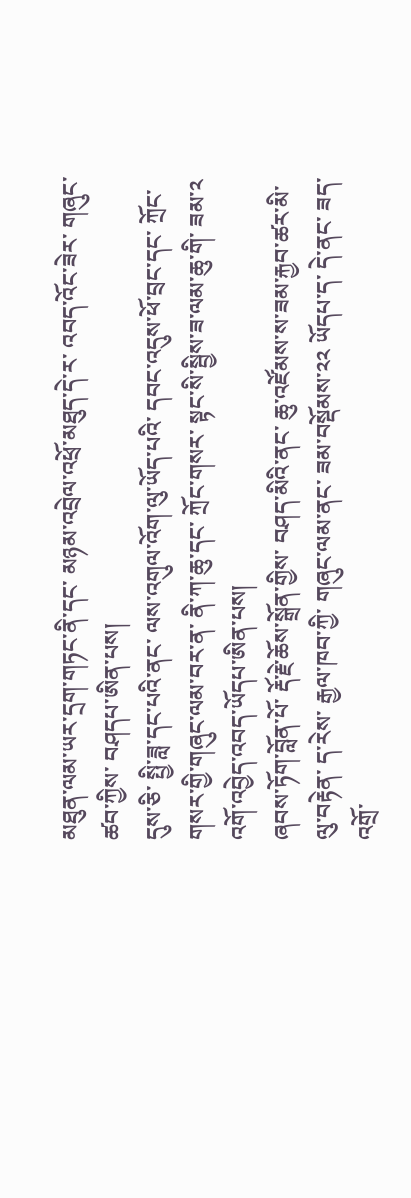མཐུན་ལམ་ཡར་དྲག་གཏང་ནི་དང་ མཉམ་འབྲེལ་འཕྲོ་མཐུད་དེ་ར་ འབད་འོང་ཟེར་ གཞུང་ཚབ་ཀྱིས་ བཤདཔ་ཨིན་པས།
དུས་ཅི་ སྤྱི་ཟླ་དང་པའི་ནང་ ལས་འགུལ་འོག་ལུ་ཡོད་པའི་ དབང་འདུས་ཕོ་བྲང་དང་ ཀྲོང་གསར་གྱི་གཞུང་ལམ་བར་ན་ ནི་ཀ་ཆུ་དང་ ཀྲོང་གསར་ སྟང་སི་སྦྱིས་ཟ་ལམ་ཆུ་གི་ ཟམ་༢ འགོ་འབྱེད་འབད་ཡོདཔ་ཨིན་པས།
ཞབས་ཏོག་བློན་པོ་ རྡོ་རྗེ་ཆོས་སྒྲོན་གྱིས་ བཤད་མིའི་ནང་ ཆུ་འཛོམས་ས་ཟམ་རྐྱབ་ཚར་མི་ལུ་བརྟེན་ ད་རེས་ རྒྱལ་ཁབ་ཀྱི་ གཞུང་ལམ་ནང་ ཟམ་བསྡོམས་༢༢ ཡོདཔ་ད་ དེ་ནང་ ཟད་འགྲོ་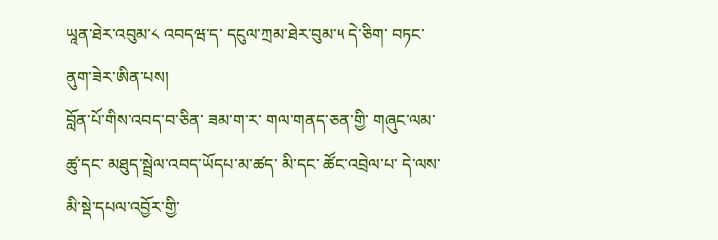ཡཱན་ཐེར་འབུམ་༨ འབདཝ་ད་ དངུལ་ཀྲམ་ཐེར་བུམ་༥ དེ་ཅིག་ བཏང་ནུག་ཟེར་ཨིན་པས།
བློན་པོ་གིས་འབད་བ་ཅིན་ ཟམ་ག་ར་ གལ་གནད་ཅན་གྱི་ གཞུང་ལམ་ཚུ་དང་ མཐུད་སྦྲེལ་འབད་ཡོདཔ་མ་ཚད་ མི་དང་ ཚོང་འབྲེལ་པ་ དེ་ལས་ མི་སྡེ་དཔལ་འབྱོར་གྱི་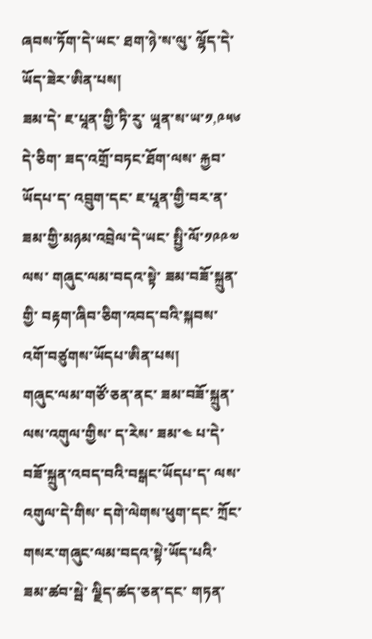ཞབས་ཏོག་དེ་ཡང་ ཐག་ཉེ་ས་ལུ་ ལྷོད་དེ་ཡོད་ཟེར་ཨིན་པས།
ཟམ་དེ་ ཇ་པཱན་གྱི་ཏི་རུ་ ཡཱན་ས་ཡ་༡,༩༥༦ དེ་ཅིག་ ཟད་འགྲོ་བཏང་ཐོག་ལས་ རྐྱབ་ཡོདཔ་ད་ འབྲུག་དང་ ཇ་པཱན་གྱི་བར་ན་ ཟམ་གྱི་མཉམ་འབྲེལ་དེ་ཡང་ སྤྱི་ལོ་༡༩༩༧ ལས་ གཞུང་ལམ་བདའ་སྟེ་ ཟམ་བཟོ་སྐྲུན་གྱི་ བརྟག་ཞིབ་ཅིག་འབད་བའི་སྐབས་ འགོ་བཙུགས་ཡོདཔ་ཨིན་པས།
གཞུང་ལམ་གཙོ་ཅན་ནང་ ཟམ་བཟོ་སྐྲུན་ལས་འགུལ་གྱིས་ ད་རེས་ ཟམ་༤ པ་དེ་ བཟོ་སྐྲུན་འབད་བའི་བསྒང་ཡོདཔ་ད་ ལས་འགུལ་དེ་གིས་ དགེ་ལེགས་ཕུག་དང་ ཀྲོང་གསར་གཞུང་ལམ་བདའ་སྟེ་ཡོད་པའི་ ཟམ་ཚབ་སྦེ་ ལྗིད་ཚད་ཅན་དང་ གཏན་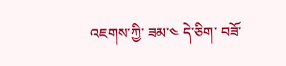འཇགས་ཀྱི་ ཟམ་༤ དེ་ཅིག་ བཟོ་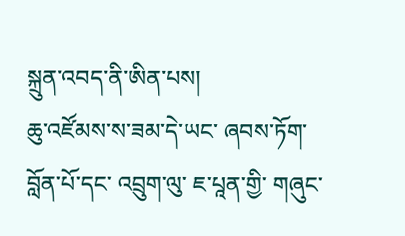སྐྲུན་འབད་ནི་ཨིན་པས།
ཆུ་འཛོམས་ས་ཟམ་དེ་ཡང་ ཞབས་ཏོག་བློན་པོ་དང་ འབྲུག་ལུ་ ཇ་པཱན་གྱི་ གཞུང་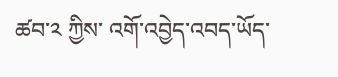ཚབ་༢ ཀྱིས་ འགོ་འབྱེད་འབད་ཡོད་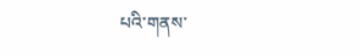པའི་གནས་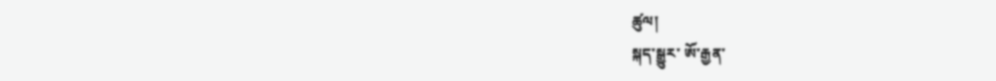ཚུལ།
སྐད་སྒྱུར་ ཨོ་རྒྱན་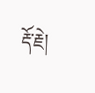རྡོ་རྗེ།